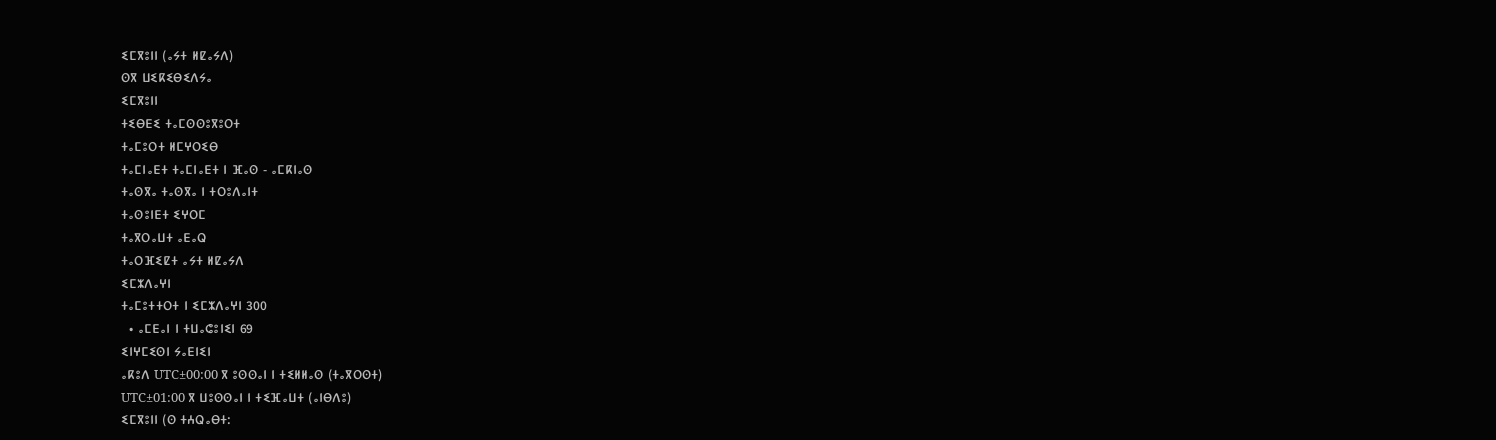ⵉⵎⴳⵓⵏⵏ (ⴰⵢⵜ ⵍⵇⴰⵢⴷ)
ⵙⴳ ⵡⵉⴽⵉⴱⵉⴷⵢⴰ
ⵉⵎⴳⵓⵏⵏ
ⵜⵉⴱⴹⵉ ⵜⴰⵎⵙⵙⵓⴳⵓⵔⵜ
ⵜⴰⵎⵓⵔⵜ ⵍⵎⵖⵔⵉⴱ
ⵜⴰⵎⵏⴰⴹⵜ ⵜⴰⵎⵏⴰⴹⵜ ⵏ ⴼⴰⵙ - ⴰⵎⴽⵏⴰⵙ
ⵜⴰⵙⴳⴰ ⵜⴰⵙⴳⴰ ⵏ ⵜⵔⵓⴷⴰⵏⵜ
ⵜⴰⵙⵓⵏⴹⵜ ⵉⵖⵔⵎ
ⵜⴰⴳⵔⴰⵡⵜ ⴰⴹⴰⵕ
ⵜⴰⵔⴼⵉⵇⵜ ⴰⵢⵜ ⵍⵇⴰⵢⴷ
ⵉⵎⵣⴷⴰⵖⵏ
ⵜⴰⵎⵓⵜⵜⵔⵜ ⵏ ⵉⵎⵣⴷⴰⵖⵏ 300
  • ⴰⵎⴹⴰⵏ ⵏ ⵜⵡⴰⵛⵓⵏⵉⵏ 69
ⵉⵏⵖⵎⵉⵙⵏ ⵢⴰⴹⵏⵉⵏ
ⴰⴽⵓⴷ UTC±00:00 ⴳ ⵓⵙⵙⴰⵏ ⵏ ⵜⵉⵍⵍⴰⵙ (ⵜⴰⴳⵔⵙⵜ)
UTC±01:00 ⴳ ⵡⵓⵙⵙⴰⵏ ⵏ ⵜⵉⴼⴰⵡⵜ (ⴰⵏⴱⴷⵓ)
ⵉⵎⴳⵓⵏⵏ (ⵙ ⵜⵄⵕⴰⴱⵜ: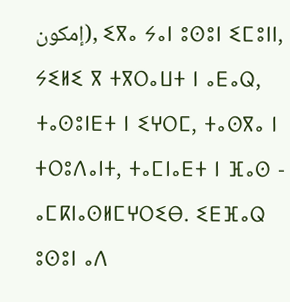إمكون), ⵉⴳⴰ ⵢⴰⵏ ⵓⵙⵓⵏ ⵉⵎⵓⵏⵏ, ⵢⵉⵍⵉ ⴳ ⵜⴳⵔⴰⵡⵜ ⵏ ⴰⴹⴰⵕ, ⵜⴰⵙⵓⵏⴹⵜ ⵏ ⵉⵖⵔⵎ, ⵜⴰⵙⴳⴰ ⵏ ⵜⵔⵓⴷⴰⵏⵜ, ⵜⴰⵎⵏⴰⴹⵜ ⵏ ⴼⴰⵙ - ⴰⵎⴽⵏⴰⵙⵍⵎⵖⵔⵉⴱ. ⵉⴹⴼⴰⵕ ⵓⵙⵓⵏ ⴰⴷ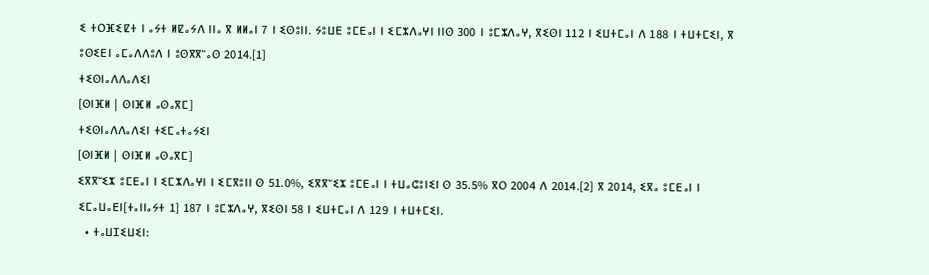ⵉ ⵜⵔⴼⵉⵇⵜ ⵏ ⴰⵢⵜ ⵍⵇⴰⵢⴷ ⵏⵏⴰ ⴳ ⵍⵍⴰⵏ 7 ⵏ ⵉⵙⵓⵏⵏ. ⵢⵓⵡⴹ ⵓⵎⴹⴰⵏ ⵏ ⵉⵎⵣⴷⴰⵖⵏ ⵏⵏⵙ 300 ⵏ ⵓⵎⵣⴷⴰⵖ, ⴳⵉⵙⵏ 112 ⵏ ⵉⵡⵜⵎⴰⵏ ⴷ 188 ⵏ ⵜⵡⵜⵎⵉⵏ, ⴳ ⵓⵙⵉⴹⵏ ⴰⵎⴰⴷⴷⵓⴷ ⵏ ⵓⵙⴳⴳⵯⴰⵙ 2014.[1]
ⵜⵉⵙⵏⴰⴷⴷⴰⴷⵉⵏ
[ⵙⵏⴼⵍ | ⵙⵏⴼⵍ ⴰⵙⴰⴳⵎ]
ⵜⵉⵙⵏⴰⴷⴷⴰⴷⵉⵏ ⵜⵉⵎⴰⵜⴰⵢⵉⵏ
[ⵙⵏⴼⵍ | ⵙⵏⴼⵍ ⴰⵙⴰⴳⵎ]
ⵉⴳⴳⵯⵉⵣ ⵓⵎⴹⴰⵏ ⵏ ⵉⵎⵣⴷⴰⵖⵏ ⵏ ⵉⵎⴳⵓⵏⵏ ⵙ 51.0%, ⵉⴳⴳⵯⵉⵣ ⵓⵎⴹⴰⵏ ⵏ ⵜⵡⴰⵛⵓⵏⵉⵏ ⵙ 35.5% ⴳⵔ 2004 ⴷ 2014.[2] ⴳ 2014, ⵉⴳⴰ ⵓⵎⴹⴰⵏ ⵏ ⵉⵎⴰⵡⴰⴹⵏ[ⵜⴰⵏⵏⴰⵢⵜ 1] 187 ⵏ ⵓⵎⵣⴷⴰⵖ, ⴳⵉⵙⵏ 58 ⵏ ⵉⵡⵜⵎⴰⵏ ⴷ 129 ⵏ ⵜⵡⵜⵎⵉⵏ.
  • ⵜⴰⵡⵊⵉⵡⵉⵏ: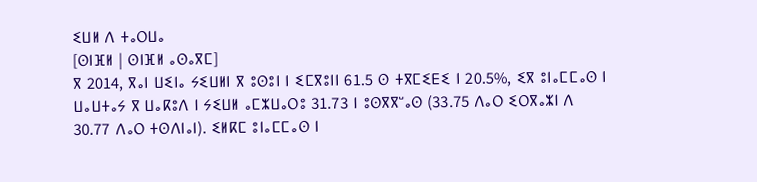ⵉⵡⵍ ⴷ ⵜⴰⵔⵡⴰ
[ⵙⵏⴼⵍ | ⵙⵏⴼⵍ ⴰⵙⴰⴳⵎ]
ⴳ 2014, ⴳⴰⵏ ⵡⵉⵏⴰ ⵢⵉⵡⵍⵏ ⴳ ⵓⵙⵓⵏ ⵏ ⵉⵎⴳⵓⵏⵏ 61.5 ⵙ ⵜⴳⵎⵉⴹⵉ ⵏ 20.5%, ⵉⴳ ⵓⵏⴰⵎⵎⴰⵙ ⵏ ⵡⴰⵡⵜⴰⵢ ⴳ ⵡⴰⴽⵓⴷ ⵏ ⵢⵉⵡⵍ ⴰⵎⵣⵡⴰⵔⵓ 31.73 ⵏ ⵓⵙⴳⴳⵯⴰⵙ (33.75 ⴷⴰⵔ ⵉⵔⴳⴰⵣⵏ ⴷ 30.77 ⴷⴰⵔ ⵜⵙⴷⵏⴰⵏ). ⵉⵍⴽⵎ ⵓⵏⴰⵎⵎⴰⵙ ⵏ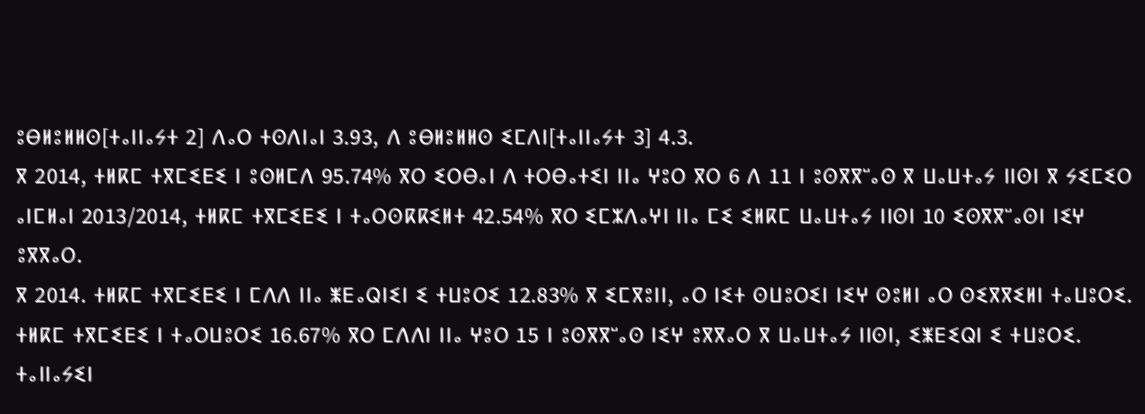ⵓⴱⵍⵓⵍⵍⵙ[ⵜⴰⵏⵏⴰⵢⵜ 2] ⴷⴰⵔ ⵜⵙⴷⵏⴰⵏ 3.93, ⴷ ⵓⴱⵍⵓⵍⵍⵙ ⵉⵎⴷⵏ[ⵜⴰⵏⵏⴰⵢⵜ 3] 4.3.
ⴳ 2014, ⵜⵍⴽⵎ ⵜⴳⵎⵉⴹⵉ ⵏ ⵓⵙⵍⵎⴷ 95.74% ⴳⵔ ⵉⵔⴱⴰⵏ ⴷ ⵜⵔⴱⴰⵜⵉⵏ ⵏⵏⴰ ⵖⵓⵔ ⴳⵔ 6 ⴷ 11 ⵏ ⵓⵙⴳⴳⵯⴰⵙ ⴳ ⵡⴰⵡⵜⴰⵢ ⵏⵏⵙⵏ ⴳ ⵢⵉⵎⵉⵔ ⴰⵏⵎⵍⴰⵏ 2013/2014, ⵜⵍⴽⵎ ⵜⴳⵎⵉⴹⵉ ⵏ ⵜⴰⵔⵙⴽⴽⵉⵍⵜ 42.54% ⴳⵔ ⵉⵎⵣⴷⴰⵖⵏ ⵏⵏⴰ ⵎⵉ ⵉⵍⴽⵎ ⵡⴰⵡⵜⴰⵢ ⵏⵏⵙⵏ 10 ⵉⵙⴳⴳⵯⴰⵙⵏ ⵏⵉⵖ ⵓⴳⴳⴰⵔ.
ⴳ 2014. ⵜⵍⴽⵎ ⵜⴳⵎⵉⴹⵉ ⵏ ⵎⴷⴷ ⵏⵏⴰ ⵥⴹⴰⵕⵏⵉⵏ ⵉ ⵜⵡⵓⵔⵉ 12.83% ⴳ ⵉⵎⴳⵓⵏⵏ, ⴰⵔ ⵏⵉⵜ ⵙⵡⵓⵔⵉⵏ ⵏⵉⵖ ⵙⵓⵍⵏ ⴰⵔ ⵙⵉⴳⴳⵉⵍⵏ ⵜⴰⵡⵓⵔⵉ. ⵜⵍⴽⵎ ⵜⴳⵎⵉⴹⵉ ⵏ ⵜⴰⵔⵡⵓⵔⵉ 16.67% ⴳⵔ ⵎⴷⴷⵏ ⵏⵏⴰ ⵖⵓⵔ 15 ⵏ ⵓⵙⴳⴳⵯⴰⵙ ⵏⵉⵖ ⵓⴳⴳⴰⵔ ⴳ ⵡⴰⵡⵜⴰⵢ ⵏⵏⵙⵏ, ⵉⵥⴹⵉⵕⵏ ⵉ ⵜⵡⵓⵔⵉ.
ⵜⴰⵏⵏⴰⵢⵉⵏ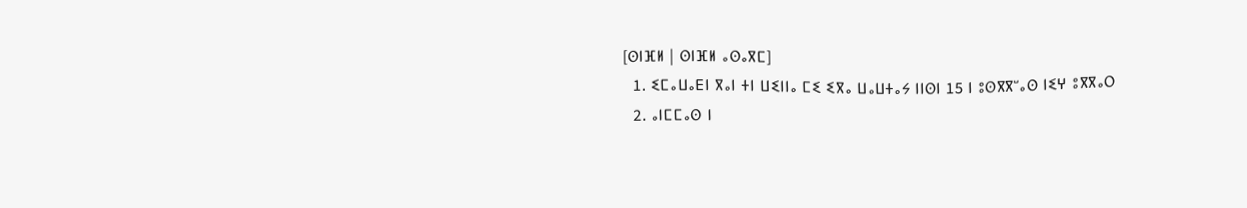[ⵙⵏⴼⵍ | ⵙⵏⴼⵍ ⴰⵙⴰⴳⵎ]
  1. ⵉⵎⴰⵡⴰⴹⵏ ⴳⴰⵏ ⵜⵏ ⵡⵉⵏⵏⴰ ⵎⵉ ⵉⴳⴰ ⵡⴰⵡⵜⴰⵢ ⵏⵏⵙⵏ 15 ⵏ ⵓⵙⴳⴳⵯⴰⵙ ⵏⵉⵖ ⵓⴳⴳⴰⵔ
  2. ⴰⵏⵎⵎⴰⵙ ⵏ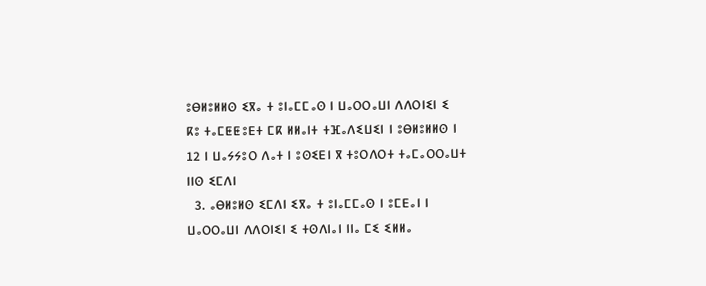ⵓⴱⵍⵓⵍⵍⵙ ⵉⴳⴰ ⵜ ⵓⵏⴰⵎⵎⴰⵙ ⵏ ⵡⴰⵔⵔⴰⵡⵏ ⴷⴷⵔⵏⵉⵏ ⵉ ⴽⵓ ⵜⴰⵎⵟⵟⵓⴹⵜ ⵎⴽ ⵍⵍⴰⵏⵜ ⵜⴼⴰⴷⵉⵡⵉⵏ ⵏ ⵓⴱⵍⵓⵍⵍⵙ ⵏ 12 ⵏ ⵡⴰⵢⵢⵓⵔ ⴷⴰⵜ ⵏ ⵓⵙⵉⴹⵏ ⴳ ⵜⵓⵔⴷⵔⵜ ⵜⴰⵎⴰⵔⵔⴰⵡⵜ ⵏⵏⵙ ⵉⵎⴷⵏ
  3. ⴰⴱⵍⵓⵍⵙ ⵉⵎⴷⵏ ⵉⴳⴰ ⵜ ⵓⵏⴰⵎⵎⴰⵙ ⵏ ⵓⵎⴹⴰⵏ ⵏ ⵡⴰⵔⵔⴰⵡⵏ ⴷⴷⵔⵏⵉⵏ ⵉ ⵜⵙⴷⵏⴰⵏ ⵏⵏⴰ ⵎⵉ ⵉⵍⵍⴰ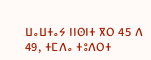ⵡⴰⵡⵜⴰⵢ ⵏⵏⵙⵏⵜ ⴳⵔ 45 ⴷ 49, ⵜⵎⴷⴰ ⵜⵓⴷⵔⵜ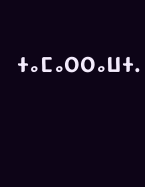ⵜⴰⵎⴰⵔⵔⴰⵡⵜ.